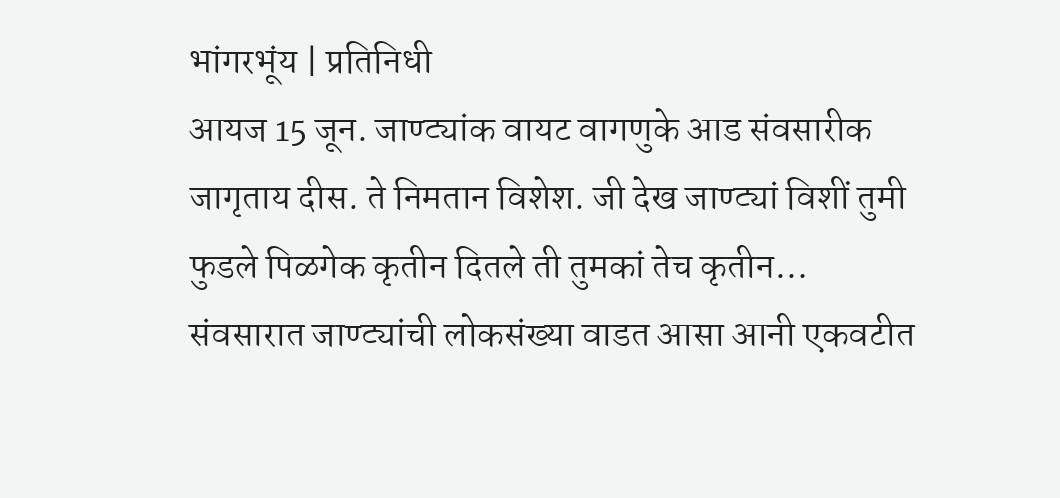भांगरभूंय | प्रतिनिधी
आयज 15 जून. जाण्ट्यांक वायट वागणुके आड संवसारीक जागृताय दीस. ते निमतान विशेश. जी देख जाण्ट्यां विशीं तुमी फुडले पिळगेक कृतीन दितले ती तुमकां तेच कृतीन…
संवसारात जाण्ट्यांची लोकसंख्या वाडत आसा आनी एकवटीत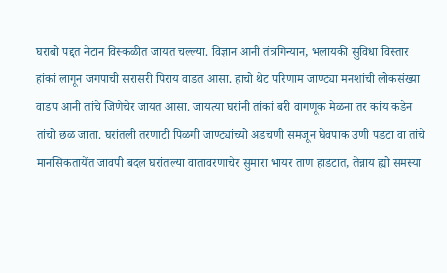घराबो पद्दत नेटान विस्कळीत जायत चल्ल्या. विज्ञान आनी तंत्रगिन्यान, भलायकी सुविधा विस्तार हांकां लागून जगपाची सरासरी पिराय वाडत आसा. हाचो थेट परिणाम जाण्ट्या मनशांची लोकसंख्या वाडप आनी तांचे जिणेचेर जायत आसा. जायत्या घरांनी तांकां बरी वागणूक मेळना तर कांय कडेन तांचो छळ जाता. घरांतली तरणाटी पिळगी जाण्ट्यांच्यो अडचणी समजून घेवपाक उणी पडटा वा तांचे मानसिकतायेंत जावपी बदल घरांतल्या वातावरणाचेर सुमारा भायर ताण हाडटात, तेन्नाय ह्यो समस्या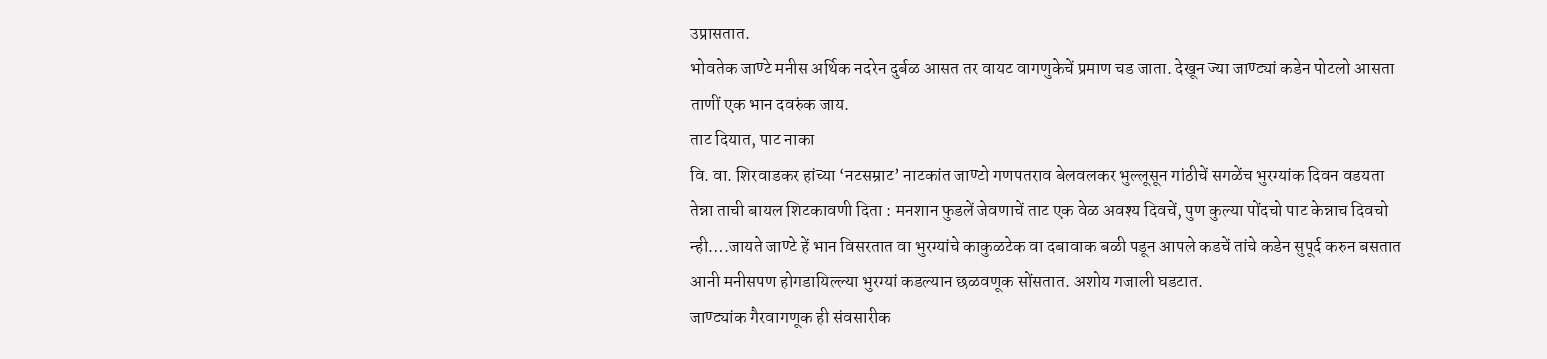उप्रासतात.
भोवतेक जाण्टे मनीस अर्थिक नदरेन दुर्बळ आसत तर वायट वागणुकेचें प्रमाण चड जाता. देखून ज्या जाण्ट्यां कडेन पोटलो आसता ताणीं एक भान दवरुंक जाय.
ताट दियात, पाट नाका
वि. वा. शिरवाडकर हांच्या ‘नटसम्राट’ नाटकांत जाण्टो गणपतराव बेलवलकर भुल्लूसून गांठीचें सगळेंच भुरग्यांक दिवन वडयता तेन्ना ताची बायल शिटकावणी दिता : मनशान फुडलें जेवणाचें ताट एक वेळ अवश्य दिवचें, पुण कुल्या पोंदचो पाट केन्नाच दिवचो न्ही….जायते जाण्टे हें भान विसरतात वा भुरग्यांचे काकुळटेक वा दबावाक बळी पडून आपले कडचें तांचे कडेन सुपूर्द करुन बसतात आनी मनीसपण होगडायिल्ल्या भुरग्यां कडल्यान छळवणूक सोंसतात. अशोय गजाली घडटात.
जाण्ट्यांक गैरवागणूक ही संवसारीक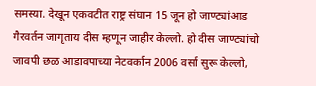समस्या. देखून एकवटीत राष्ट्र संघान 15 जून हो जाण्ट्यांआड गैरवर्तन जागृताय दीस म्हणून जाहीर केल्लो. हो दीस जाण्ट्यांचो जावपी छळ आडावपाच्या नेटवर्कान 2006 वर्सा सुरू केल्लो,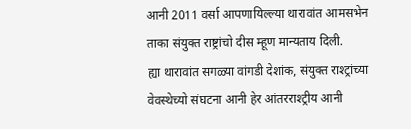आनी 2011 वर्सा आपणायिल्ल्या थारावांत आमसभेन ताका संयुक्त राष्ट्रांचो दीस म्हूण मान्यताय दिली.
ह्या थारावांत सगळ्या वांगडी देशांक, संयुक्त राश्ट्रांच्या वेवस्थेच्यो संघटना आनी हेर आंतरराश्ट्रीय आनी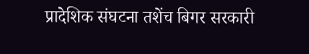प्रादेशिक संघटना तशेंच बिगर सरकारी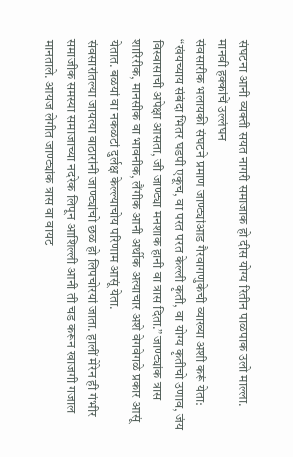संघटना आनी व्यक्ती सयत नागरी समाजाक हो दीस योग्य रितीन पाळपाक उलो माल्ला.
मानवी हक्कांचें उल्लंघन
संवसारीक भलायकी संघटने प्रमाण जाण्ट्यांआड गैरवागणुकेची व्याख्या अशी करूं येता: “खंयच्याय संबंदा भितर घडपी एकूच, वा परत परत केल्ली कृती, वा योग्य कृतीचो उणाव, जंय विस्वासाची अपेक्षा आसता, जी जाण्ट्या मनशाक हानी वा त्रास दिता.” जाण्ट्यांक त्रास शारिरीक, मानसीक वा भावनीक, लैंगीक आनी अर्थीक अत्याचार अशे वेगवेगळे प्रकार आसूं येतात. बळयां वा नकळटां दुर्लक्ष केल्ल्याचोय परिणाम आसूं येता.
संवसारांतल्या जायत्या वाठारांनी जाण्ट्यांचो छळ हो लिपचोरयां जाता. हालीं मेरेन ही गंभीर समाजीक समस्या समाजाच्या नदरेक लिपून आशिल्ली आनी ती चड करून खाजगी गजाल मानताले. आयज लेगीत जाण्ट्यांक त्रास वा वायट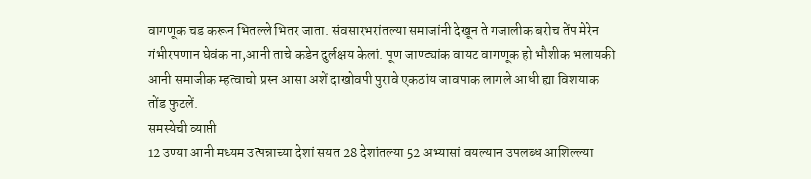वागणूक चड करून भितल्ले भितर जाता. संवसारभरांतल्या समाजांनी देखून ते गजालीक बरोच तेंप मेरेन गंभीरपणान घेवंक ना,आनी ताचे कडेन दुर्लक्षय केलां. पूण जाण्ट्यांक वायट वागणूक हो भौशीक भलायकी आनी समाजीक म्हत्वाचो प्रस्न आसा अशें दाखोवपी पुरावे एकठांय जावपाक लागले आधी ह्या विशयाक तोंड फुटलें.
समस्येची व्याप्ती
12 उण्या आनी मध्यम उत्पन्नाच्या देशां सयत 28 देशांतल्या 52 अभ्यासां वयल्यान उपलब्ध आशिल्ल्या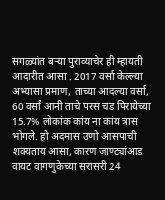सगळ्यांत बऱ्या पुराव्याचेर ही म्हायती आदारीत आसा . 2017 वर्सा केल्ल्या अभ्यासा प्रमाण, ताच्या आदल्या वर्सा, 60 वर्सां आनी ताचे परस चड पिरायेच्या 15.7% लोकांक कांय ना कांय त्रास भोगले. हो अदमास उणो आसपाची शक्यताय आसा, कारण जाण्ट्यांआड वायट वागणुकेच्या सरासरी 24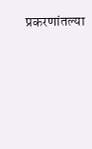प्रकरणांतल्या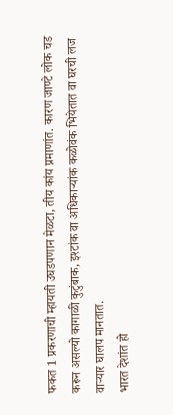फकत 1 प्रकरणाची म्हायती उघडपणान मेळटा, तीय कांय प्रमाणांत. कारण जाण्टे लोक चड करून असल्यो कागाळी कुटुंबाक, इश्टांक वा अधिकाऱ्यांक कळोवंक भियेतात वा घरची लज वाऱ्यार घालप मानतात.
भारत देशांत हो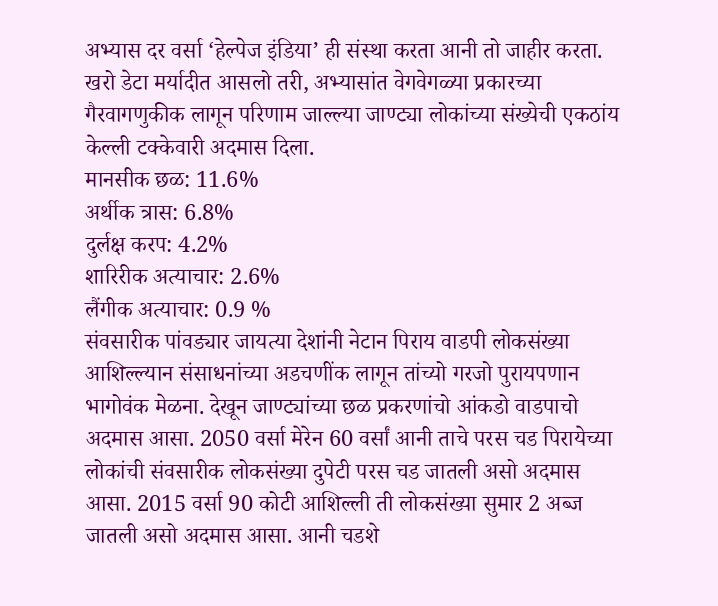अभ्यास दर वर्सा ‘हेल्पेज इंडिया’ ही संस्था करता आनी तो जाहीर करता.
खरो डेटा मर्यादीत आसलो तरी, अभ्यासांत वेगवेगळ्या प्रकारच्या गैरवागणुकीक लागून परिणाम जाल्ल्या जाण्ट्या लोकांच्या संख्येची एकठांय केल्ली टक्केवारी अदमास दिला.
मानसीक छळ: 11.6%
अर्थीक त्रास: 6.8%
दुर्लक्ष करप: 4.2%
शारिरीक अत्याचार: 2.6%
लैंगीक अत्याचार: 0.9 %
संवसारीक पांवड्यार जायत्या देशांनी नेटान पिराय वाडपी लोकसंख्या आशिल्ल्यान संसाधनांच्या अडचणींक लागून तांच्यो गरजो पुरायपणान भागोवंक मेळना. देखून जाण्ट्यांच्या छळ प्रकरणांचो आंकडो वाडपाचो अदमास आसा. 2050 वर्सा मेरेन 60 वर्सां आनी ताचे परस चड पिरायेच्या लोकांची संवसारीक लोकसंख्या दुपेटी परस चड जातली असो अदमास आसा. 2015 वर्सा 90 कोटी आशिल्ली ती लोकसंख्या सुमार 2 अब्ज जातली असो अदमास आसा. आनी चडशे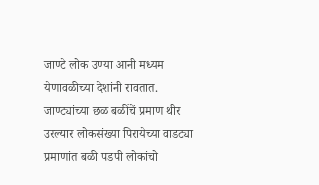जाण्टे लोक उण्या आनी मध्यम येणावळीच्या देशांनी रावतात. जाण्ट्यांच्या छळ बळींचें प्रमाण थीर उरल्यार लोकसंख्या पिरायेच्या वाडट्या प्रमाणांत बळी पडपी लोकांचो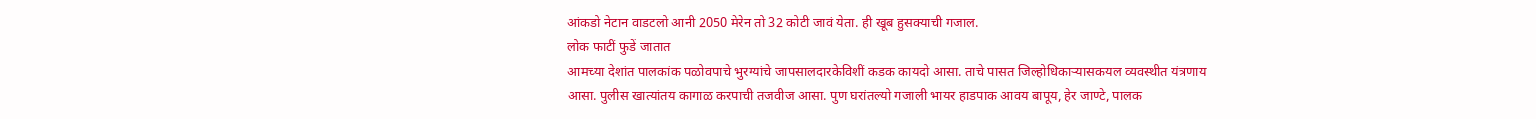आंकडो नेटान वाडटलो आनी 2050 मेरेन तो 32 कोटी जावं येता. ही खूब हुसक्याची गजाल.
लोक फाटीं फुडें जातात
आमच्या देशांत पालकांक पळोवपाचे भुरग्यांचे जापसालदारकेविशीं कडक कायदो आसा. ताचे पासत जिल्होधिकाऱ्यासकयल व्यवस्थीत यंत्रणाय आसा. पुलीस खात्यांतय कागाळ करपाची तजवीज आसा. पुण घरांतल्यो गजाली भायर हाडपाक आवय बापूय, हेर जाण्टे, पालक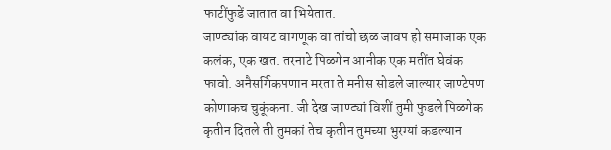फाटींफुडें जातात वा भियेतात.
जाण्ट्यांक वायट वागणूक वा तांचो छळ जावप हो समाजाक एक कलंक, एक खत. तरनाटे पिळगेन आनीक एक मतींत घेवंक फावो. अनैसर्गिकपणान मरता ते मनीस सोडले जाल्यार जाण्टेपण कोणाकच चुकूंकना. जी देख जाण्ट्यां विशीं तुमी फुडले पिळगेक कृतीन दितले ती तुमकां तेच कृतीन तुमच्या भुरग्यां कडल्यान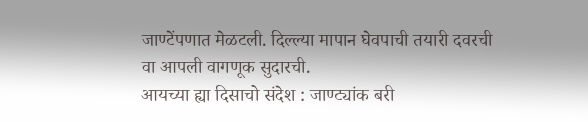जाण्टेंपणात मेळटली. दिल्ल्या मापान घेवपाची तयारी दवरची वा आपली वागणूक सुदारची.
आयच्या ह्या दिसाचो संदेश : जाण्ट्यांक बरी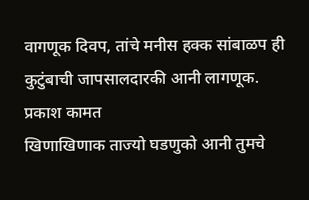वागणूक दिवप, तांचे मनीस हक्क सांबाळप ही कुटुंबाची जापसालदारकी आनी लागणूक.
प्रकाश कामत
खिणाखिणाक ताज्यो घडणुको आनी तुमचे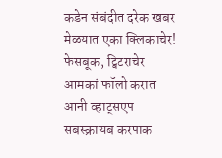कडेन संबंदीत दरेक खबर मेळयात एका क्लिकाचेर! फेसबूक, ट्विटराचेर आमकां फॉलो करात आनी व्हाट्सएप सबस्क्रायब करपाक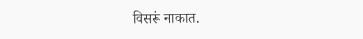विसरूं नाकात.